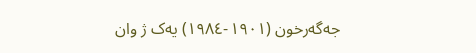جەگەرخون (١٩٠١-١٩٨٤) یەک ژ وان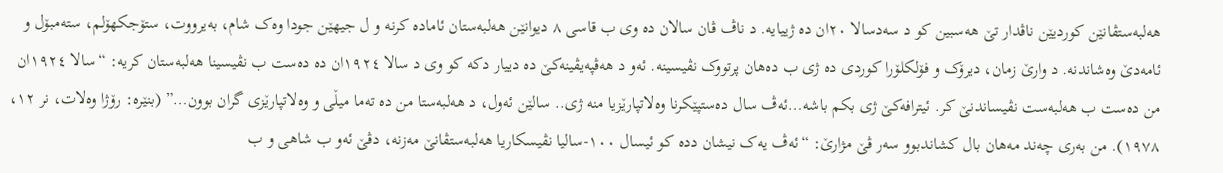ھەلبەستڤانێن کوردیێن ناڤدار تێ ھەسبین کو د سەدسالا ٢٠ان دە ژییایە. د ناڤ ڤان سالان دە وی ب قاسی ٨ دیوانێن ھەلبەستان ئامادە کرنە و ل جیھێن جودا وەک شام، بەیرووت، ستۆجکھۆلم، ستەمبۆل و ئامەدێ وەشاندنە. د وارێ زمان، دیرۆک و فۆلکلۆرا کوردی دە ژی ب دەھان پرتووک نڤیسینە. ئەو د ھەڤپەیڤینەکێ دە دییار دکە کو وی د سالا ١٩٢٤ان دە دەست ب نڤیسینا ھەلبەستان کریە: “سالا ١٩٢٤ان من دەست ب ھەلبەست نڤیساندنێ کر. ئیترافەکێ ژی بکم باشە…ئەڤ سال دەستپێکرنا وەلاتپارێزیا منە ژی.. سالێن ئەول، د ھەلبەستا من دە تەما میڵی و وەلاتپارێزی گران بوون…” (بنێرە: رۆژا وەلات، نر ١٢، ١٩٧٨). من بەری چەند مەھان بال کشاندبوو سەر ڤێ مژارێ: “ئەڤ یەک نیشان ددە کو ئیسال ١٠٠-سالیا نڤیسکاریا ھەلبەستڤانێ مەزنە، دڤێ ئەو ب شاھی و ب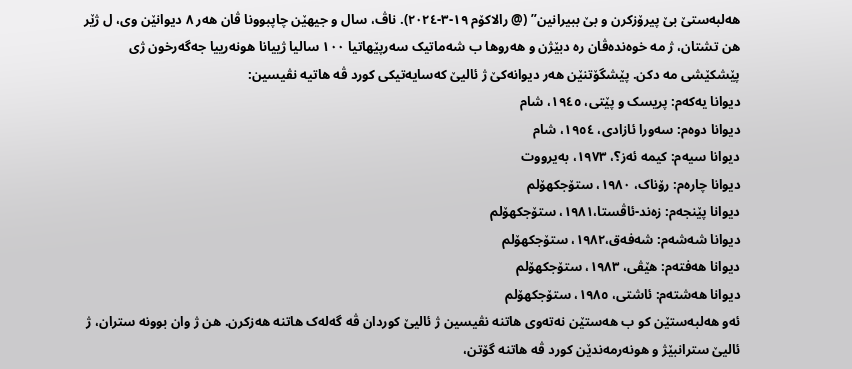ھەلبەستێ بێ پیرۆزکرن و بێ ببیرانین” (@ رالاکۆم ١٩-٣-٢٠٢٤). ناڤ، سال و جیھێن چاپبوونا ڤان ھەر ٨ دیوانێن وی، ل ژێر ھن تشتان، ژ مە خوەندەڤان رە دبێژن و ھەروھا ب شەماتیک سەرپێھاتیا ١٠٠ سالیا ژییانا ھونەرییا جەگەرخون ژی پێشکێشی مە دکن. پێشگۆتنێن ھەر دیوانەکێ ژ ئالیێ کەسایەتیکی کورد ڤە ھاتیە نڤیسین:
دیوانا یەکەم: پریسک و پێتی، ١٩٤٥، شام
دیوانا دوەم: سەورا ئازادی، ١٩٥٤، شام
دیوانا سیەم: کیمە ئەز؟، ١٩٧٣، بەیرووت
دیوانا چارەم: رۆناک، ١٩٨٠، ستۆجکھۆلم
دیوانا پێنجەم: زەند-ئاڤستا،١٩٨١، ستۆجکھۆلم
دیوانا شەشەم: شەفەق،١٩٨٢، ستۆجکھۆلم
دیوانا ھەفتەم: ھێڤی، ١٩٨٣، ستۆجکھۆلم
دیوانا ھەشتەم: ئاشتی، ١٩٨٥، ستۆجکھۆلم
ئەو ھەلبەستێن کو ب ھەستێن نەتەوی ھاتنە نڤیسین ژ ئالیێ کوردان ڤە گەلەک ھاتنە ھەزکرن. ھن ژ وان بوونە ستران، ژ ئالیێ سترانبێژ و ھونەرمەندێن کورد ڤە ھاتنە گۆتن،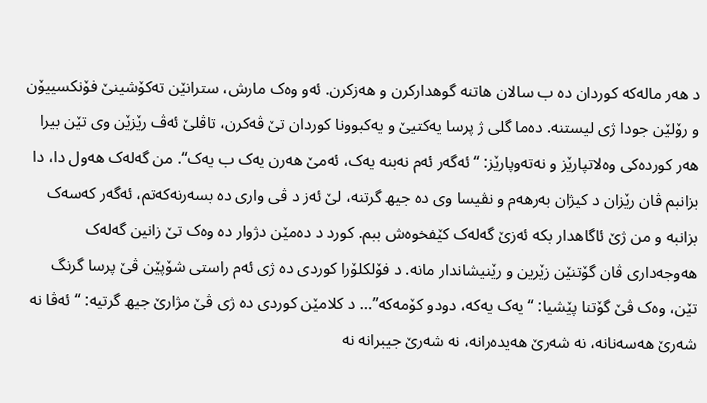د ھەر مالەکە کوردان دە ب سالان ھاتنە گوھدارکرن و ھەزکرن. ئەو وەک مارش، سترانێن تەکۆشینێ فۆنکسییۆن و رۆلێن جودا ژی لیستنە. دەما گلی ژ پرسا یەکتیێ و یەکبوونا کوردان تێ ڤەکرن، تاڤلێ ئەڤ رێزێن وی تێن بیرا ھەر کوردەکی وەلاتپارێز و نەتەوپارێز: “ئەگەر ئەم نەبنە یەک، ئەمێ ھەرن یەک ب یەک“. من گەلەک ھەول دا، دا بزانبم ڤان رێزان د کیژان بەرھەم و نڤیسا وی دە جیھ گرتنە، لێ ئەز د ڤی واری دە بسەرنەکەتم، ئەگەر کەسەک بزانبە و من ژێ ئاگاھدار بکە ئەزێ گەلەک کێفخوەش ببم. کورد د دەمێن دژوار دە وەک تێ زانین گەلەک ھەوجەداری ڤان گۆتنێن زێرین و رێنیشاندار مانە. د فۆلکلۆرا کوردی دە ژی ئەم راستی شۆپێن ڤێ پرسا گرنگ تێن، وەک ڤێ گۆتنا پێشیا: “یەک یەکە، دودو کۆمەکە”… د کلامێن کوردی دە ژی ڤێ مژارێ جیھ گرتیە: “ئەڤا نە شەرێ ھەسەنانە، نە شەرێ ھەیدەرانە، نە شەرێ جیبرانە نە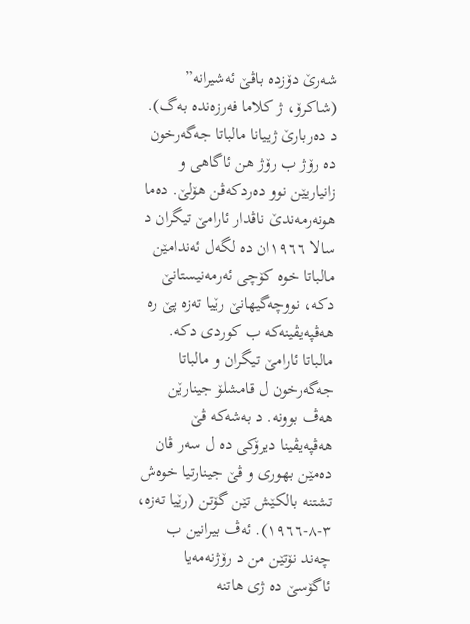شەرێ دۆزدە باڤێ ئەشیرانە” (شاکرۆ، ژ کلاما فەرزەندە بەگ).
د دەربارێ ژییانا مالباتا جەگەرخون دە رۆژ ب رۆژ ھن ئاگاھی و زانیاریێن نوو دەردکەڤن ھۆلێ. دەما ھونەرمەندێ ناڤدار ئارامێ تیگران د سالا ١٩٦٦ان دە لگەل ئەندامێن مالباتا خوە کۆچی ئەرمەنیستانێ دکە، نووچەگیھانێ رێیا تەزە پێ رە ھەڤپەیڤینەکە ب کوردی دکە. مالباتا ئارامێ تیگران و مالباتا جەگەرخون ل قامشلۆ جینارێن ھەڤ بوونە. د بەشەکە ڤێ ھەڤپەیڤینا دیرۆکی دە ل سەر ڤان دەمێن بھوری و ڤێ جینارتیا خوەش تشتنە بالکێش تێن گۆتن (رێیا تەزە، ٣-٨-١٩٦٦). ئەڤ بیرانین ب چەند نۆتێن من د رۆژنەمەیا ئاگۆسێ دە ژی ھاتنە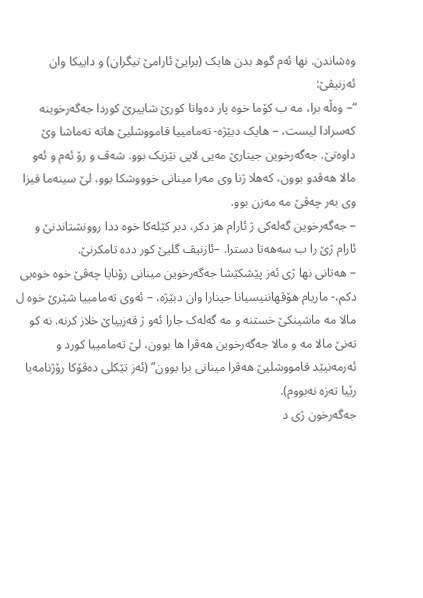وەشاندن. نھا ئەم گوھ بدن ھایک (برایێ ئارامێ تیگران) و داییکا وان ئەزنیڤێ:
“– وەڵە برا، مە ب کۆما خوە پار دەواتا کورێ شاییرێ کوردا جەگەرخوینە کەسرادا لیست، – ھایک دبێژە- تەمامییا قامووشلیێ ھاتە تەماشا وێ داوەتێ. جەگەرخوین جینارێ مەیی لاپی نێزیک بوو. شەڤ و رۆ ئەم و ئەو مالا ھەڤدو بوون، کەھلا ژنا وی مەرا مینانی خوووشکا بوو، لێ سینەما قیزا وی بەر چەڤێ مە مەزن بوو.
– جەگەرخوین گەلەکی ژ ئارام ھز دکر، دبر کێلەکا خوە ددا روونشتاندنێ و ئارام ژێ را ب سەھەتا دسترا. –ئازنیڤ گلیێ کور ددە تامکرنێ.
– ھەتانی نھا ژی ئەز پێشکێشا جەگەرخوین مینانی رۆنایا چەڤێ خوە خوەیی دکم،- ماریام ھۆڤھاننیسیانا جینارا وان دبێژە، – ئەوی تەمامییا شێرێ خوە ل مالا مە ماشینکێ خستنە و مە گەلەک جارا ئەو ژ قەزییاێ خلاز کرنە. نە کو تەنێ مالا مە و مالا جەگەرخوین ھەڤرا ھا بوون، لێ تەمامییا کورد و ئەرمەنیێد قامووشلیێ ھەڤرا مینانی برا بوون” (ئەز تێکلی دەڤۆکا رۆژنامەیا رێیا تەزە نەبووم).
جەگەرخون ژی د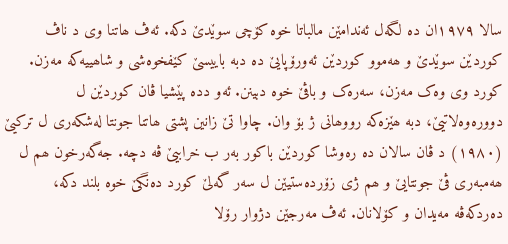سالا ١٩٧٩ان دە لگەل ئەندامێن مالباتا خوە کۆچی سوێدێ دکە. ئەڤ ھاتنا وی د ناڤ کوردێن سوێدێ و ھەموو کوردێن ئەورۆپایێ دە دبە باییسێ کێفخوەشی و شاھییەکە مەزن. کورد وی وەک مەزن، سەرەک و باڤێ خوە دبینن. ئەو ددە پێشیا ڤان کوردێن ل دوورەوەلاتیێ، دبە ھێزەکە رووھانی ژ بۆ وان. چاوا تێ زانین پشتی ھاتنا جونتا لەشکەری ل ترکیێ (١٩٨٠) د ڤان سالان دە رەوشا کوردێن باکور بەر ب خرابیێ ڤە دچە. جەگەرخون ھم ل ھەمبەری ڤێ جونتایێ و ھم ژی زۆردەستیێن ل سەر گەلێ کورد دەنگێ خوە بلند دکە، دەردکەڤە مەیدان و کۆلانان. ئەڤ مەرجێن دژوار رۆلا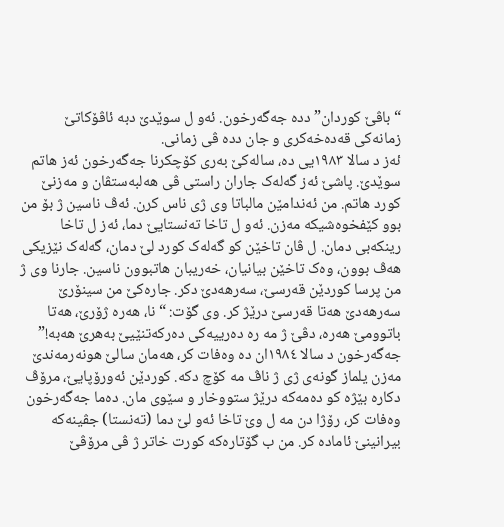“باڤێ کوردان” ددە جەگەرخون. ئەو ل سوێدێ دبە ئاڤۆکاتێ زمانەکی قەدەخەکری و جان ددە ڤی زمانی.
ئەز د سالا ١٩٨٣یی دە، سالەکێ بەری کۆچکرنا جەگەرخون ئەز ھاتم سوێدێ. پاشێ ئەز گەلەک جاران راستی ڤی ھەلبەستڤان و مەزنێ کورد ھاتم. من ئەندامێن مالباتا وی ژی ناس کرن. ئەڤ ناسین ژ بۆ من بوو کێفخوەشیکە مەزن. ئەو ل تاخا تەنستایێ دما، ئەز ل تاخا رینکەبی دمان. ل ڤان تاخێن کو گەلەک کورد لێ دمان، گەلەک نێزیکی ھەڤ بوون، وەک تاخێن بیانیان، خەریبان ھاتبوون ناسین. جارنا وی ژ من پرسا کوردێن قەرسێ، سەرھەدێ دکر. جارەکێ من سینۆرێ سەرھەدێ ھەتا قەرسێ درێژ کر. وی گۆت: “نا، ھەرە ژۆرێ، ھەتا باتوومێ ھەرە، دڤێ ژ مە رە دەرییەکی دەرکەتنێیێ بەھرێ ھەبە!”
جەگەرخون د سالا ١٩٨٤ان دە وەفات کر، ھەمان سالێ ھونەرمەندێ مەزن یلماز گونەی ژی ژ ناڤ مە کۆچ دکە. کوردێن ئەورۆپایێ، مرۆڤ دکارە بێژە کو دەمەکە درێژ ستووخار و سێوی مان. دەما جەگەرخون وەفات کر، رۆژا دن مە ل وێ تاخا ئەو لێ دما (تەنستا) جڤینەکە بیرانینێ ئامادە کر. من ب گۆتارەکە کورت خاتر ژ ڤی مرۆڤێ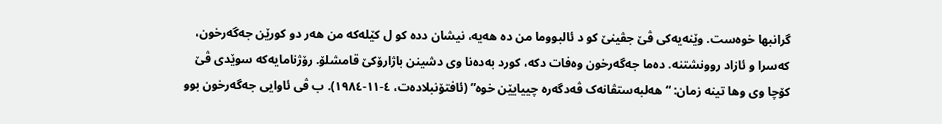گرانبھا خوەست. وێنەیەکی ڤێ جڤینێ کو د ئالبووما من دە ھەیە، نیشان ددە کو ل کێلەکە من ھەر دو کورێن جەگەرخون، کەسرا و ئازاد روونشتنە. دەما جەگەرخون وەفات دکە، کورد بەدەنا وی دشینن باژارۆکێ قامشلۆ. رۆژنامایەکە سوێدی ڤێ کۆچا وی وھا تینە زمان: “ھەلبەستڤانەک ڤەدگەرە چییایێن خوە” (ئافتۆنبلادەت، ٤-١١-١٩٨٤). ب ڤی ئاوایی جەگەرخون بوو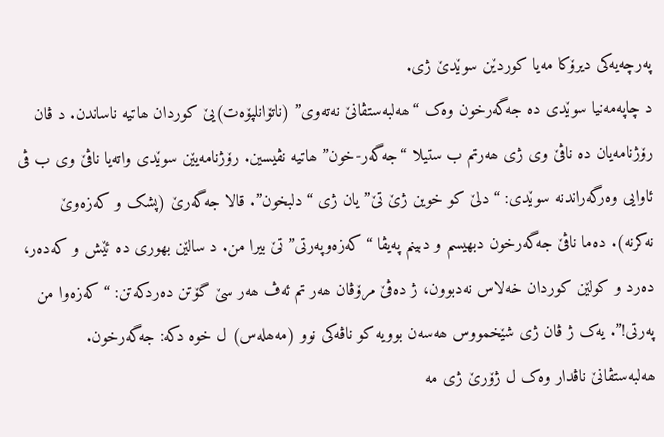پەرچەیەکی دیرۆکا مەیا کوردێن سوێدێ ژی.
د چاپەمەنیا سوێدی دە جەگەرخون وەک “ھەلبەستڤانێ نەتەوی” (ناتۆانلپۆەت)یێ کوردان ھاتیە ناساندن. د ڤان رۆژنامەیان دە ناڤێ وی ژی ھەرتم ب ستیلا “جەگەر-خون” ھاتیە نڤیسین. رۆژنامەیێن سوێدی واتەیا ناڤێ وی ب ڤی ئاوایی وەرگەراندنە سوێدی: “دلێ کو خوین ژێ تێ” یان ژی “دلبخون”. قالا جەگەرێ (پشک و کەزەوێ نەکرنە). دەما ناڤێ جەگەرخون دبھیسم و دبینم پەیڤا “کەزەوپەرتی” تێ بیرا من. د سالێن بھوری دە ئێش و کەدەر، دەرد و کولێن کوردان خەلاس نەدبوون، ژ دەڤێ مرۆڤان ھەر تم ئەڤ ھەر سێ گۆتن دەردکەتن: “کەزەوا من پەرتی!”. یەک ژ ڤان ژی شێخمووس ھەسەن بوویە کو ناڤەکی نوو (مەھلەس) ل خوە دکە: جەگەرخون.
ھەلبەستڤانێ ناڤدار وەک ل ژۆرێ ژی مە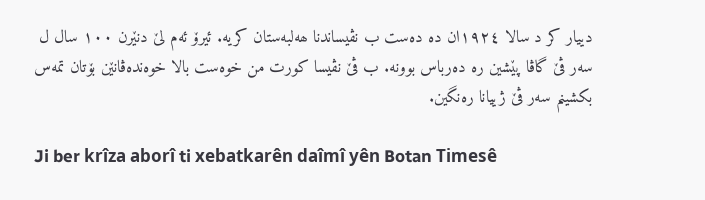دییار کر د سالا ١٩٢٤ان دە دەست ب نڤیساندنا ھەلبەستان کریە. ئیرۆ ئەم لێ دنێرن ١٠٠ سال ل سەر ڤێ گاڤا پێشین رە دەرباس بوونە. ب ڤێ نڤیسا کورت من خوەست بالا خوەندەڤانێن بۆتان تمەس بکشینم سەر ڤێ ژییانا رەنگین.

Ji ber krîza aborî ti xebatkarên daîmî yên Botan Timesê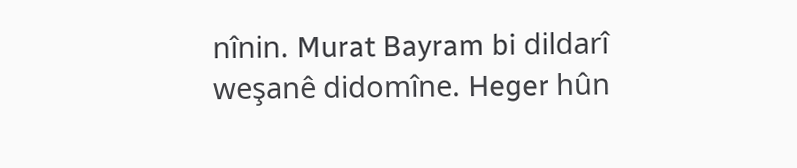nînin. Murat Bayram bi dildarî weşanê didomîne. Heger hûn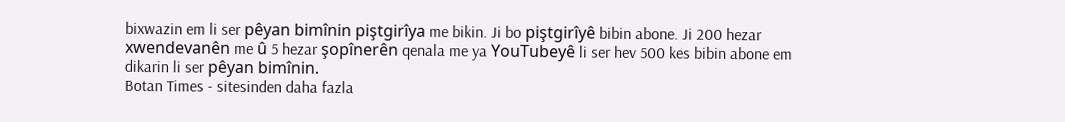bixwazin em li ser pêyan bimînin piştgirîya me bikin. Ji bo piştgirîyê bibin abone. Ji 200 hezar xwendevanên me û 5 hezar şopînerên qenala me ya YouTubeyê li ser hev 500 kes bibin abone em dikarin li ser pêyan bimînin.
Botan Times - sitesinden daha fazla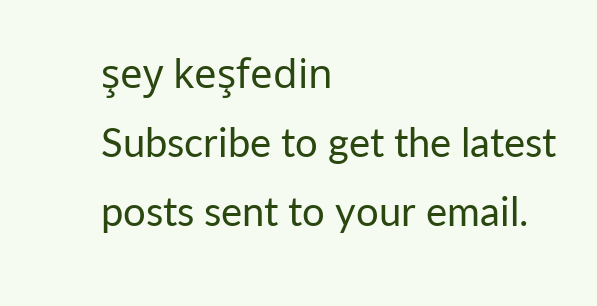şey keşfedin
Subscribe to get the latest posts sent to your email.